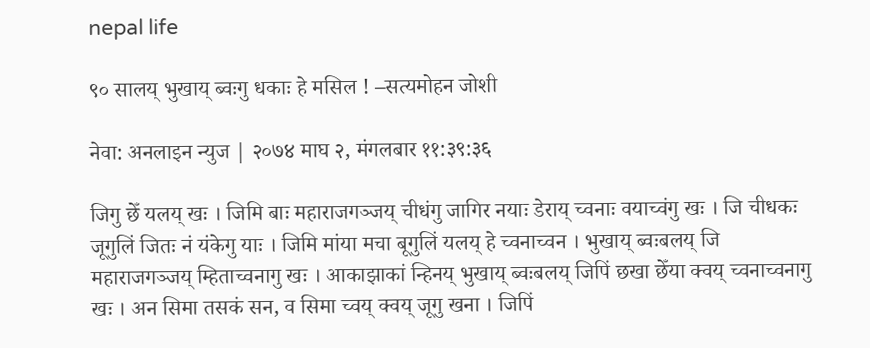nepal life

९० सालय् भुखाय् ब्वःगु धकाः हे मसिल ! –सत्यमोहन जोशी

नेवा: अनलाइन न्युज | २०७४ माघ २, मंगलबार ११:३९:३६

जिगु छेँ यलय् खः । जिमि बाः महाराजगञ्जय् चीधंगु जागिर नयाः डेराय् च्वनाः वयाच्वंगु खः । जि चीधकः जूगुलिं जितः नं यंकेगु याः । जिमि मांया मचा बूगुलिं यलय् हे च्वनाच्वन । भुखाय् ब्वःबलय् जि महाराजगञ्जय् म्हिताच्वनागु खः । आकाझाकां न्हिनय् भुखाय् ब्वःबलय् जिपिं छखा छेँया क्वय् च्वनाच्वनागु खः । अन सिमा तसकं सन, व सिमा च्वय् क्वय् जूगु खना । जिपिं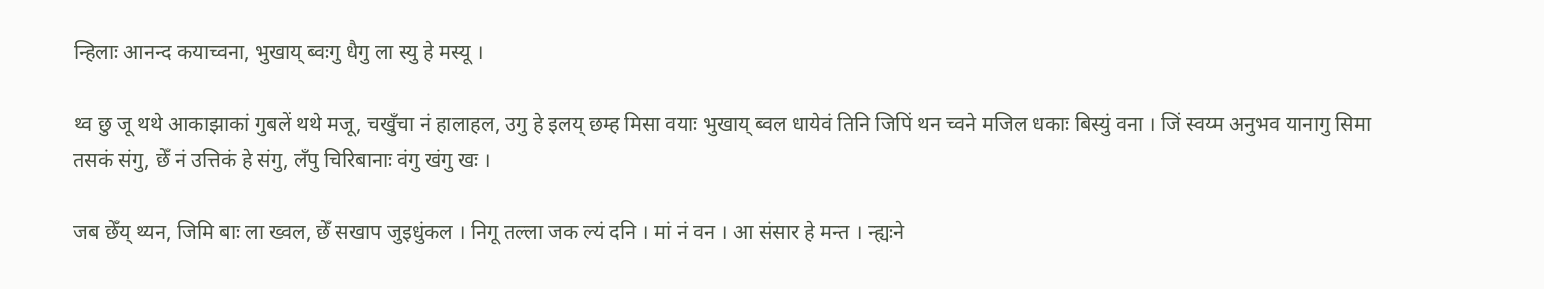न्हिलाः आनन्द कयाच्वना, भुखाय् ब्वःगु धैगु ला स्यु हे मस्यू ।

थ्व छु जू थथे आकाझाकां गुबलें थथे मजू, चखुँचा नं हालाहल, उगु हे इलय् छम्ह मिसा वयाः भुखाय् ब्वल धायेवं तिनि जिपिं थन च्वने मजिल धकाः बिस्युं वना । जिं स्वय्म अनुभव यानागु सिमा तसकं संगु, छेँ नं उत्तिकं हे संगु, लँपु चिरिबानाः वंगु खंगु खः ।

जब छेँय् थ्यन, जिमि बाः ला ख्वल, छेँ सखाप जुइधुंकल । निगू तल्ला जक ल्यं दनि । मां नं वन । आ संसार हे मन्त । न्ह्यःने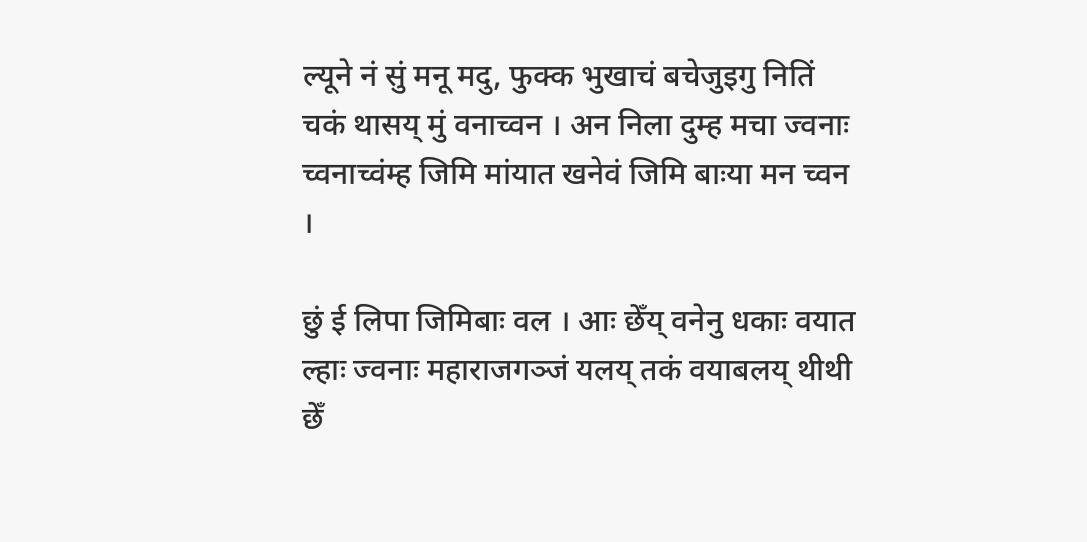ल्यूने नं सुं मनू मदु, फुक्क भुखाचं बचेजुइगु नितिं चकं थासय् मुं वनाच्वन । अन निला दुम्ह मचा ज्वनाः च्वनाच्वंम्ह जिमि मांयात खनेवं जिमि बाःया मन च्वन ।

छुं ई लिपा जिमिबाः वल । आः छेँय् वनेनु धकाः वयात ल्हाः ज्वनाः महाराजगञ्जं यलय् तकं वयाबलय् थीथी छेँ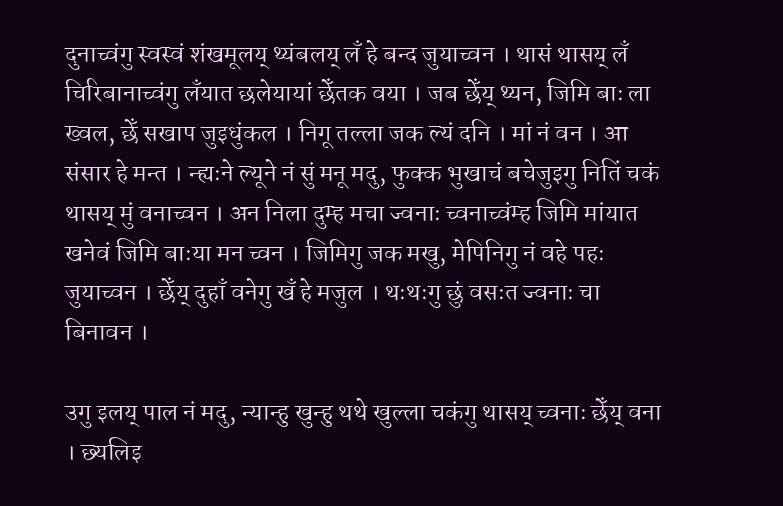दुनाच्वंगु स्वस्वं शंखमूलय् थ्यंबलय् लँ हे बन्द जुयाच्वन । थासं थासय् लँ चिरिबानाच्वंगु लँयात छलेयायां छेँतक वया । जब छेँय् थ्यन, जिमि बाः ला ख्वल, छेँ सखाप जुइधुंकल । निगू तल्ला जक ल्यं दनि । मां नं वन । आ संसार हे मन्त । न्ह्यःने ल्यूने नं सुं मनू मदु, फुक्क भुखाचं बचेजुइगु नितिं चकं थासय् मुं वनाच्वन । अन निला दुम्ह मचा ज्वनाः च्वनाच्वंम्ह जिमि मांयात खनेवं जिमि बाःया मन च्वन । जिमिगु जक मखु, मेपिनिगु नं वहे पहः जुयाच्वन । छेँय् दुहाँ वनेगु खँ हे मजुल । थःथःगु छुं वसःत ज्वनाः चा बिनावन ।

उगु इलय् पाल नं मदु, न्यान्हु खुन्हु थथे खुल्ला चकंगु थासय् च्वनाः छेँय् वना । छ्यलिइ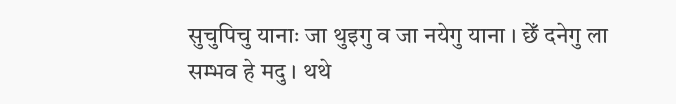सुचुपिचु यानाः जा थुइगु व जा नयेगु याना । छेँ दनेगु ला सम्भव हे मदु । थथे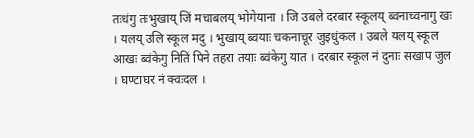तःधंगु तःभुखाय् जिं मचाबलय् भोगेयाना । जि उबले दरबार स्कूलय् ब्वनाच्वनागु खः । यलय् उलि स्कूल मदु । भुखाय् ब्वयाः चकनाचूर जुइधुंकल । उबले यलय् स्कूल आखः ब्वंकेगु नितिं पिने तहरा तयाः ब्वंकेगु यात । दरबार स्कूल नं दुनाः सखाप जुल । घण्टाघर नं क्वःदल ।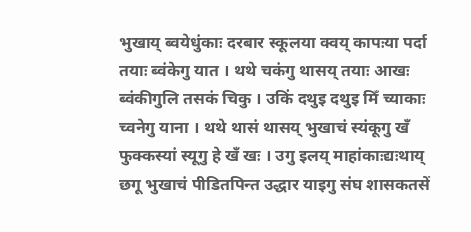भुखाय् ब्वयेधुंकाः दरबार स्कूलया क्वय् कापःया पर्दा तयाः ब्वंकेगु यात । थथे चकंगु थासय् तयाः आखः ब्वंकीगुलि तसकं चिकु । उकिं दथुइ दथुइ मिँ च्याकाः च्वनेगु याना । थथे थासं थासय् भुखाचं स्यंकूगु खँ फुक्कस्यां स्यूगु हे खँ खः । उगु इलय् माहांकाःद्यःथाय् छगू भुखाचं पीडितपिन्त उद्धार याइगु संघ शासकतसें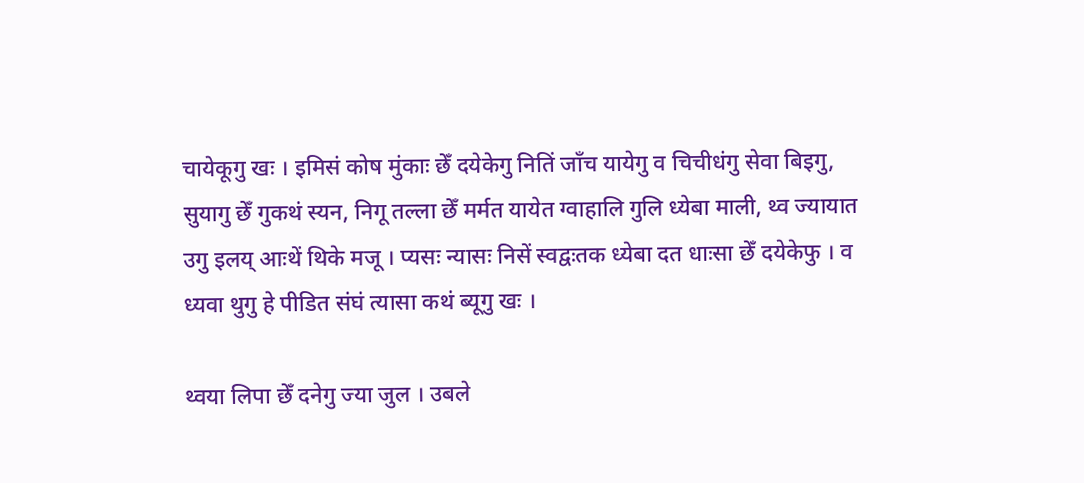चायेकूगु खः । इमिसं कोष मुंकाः छेँ दयेकेगु नितिं जाँच यायेगु व चिचीधंगु सेवा बिइगु, सुयागु छेँ गुकथं स्यन, निगू तल्ला छेँ मर्मत यायेत ग्वाहालि गुलि ध्येबा माली, थ्व ज्यायात उगु इलय् आःथें थिके मजू । प्यसः न्यासः निसें स्वद्वःतक ध्येबा दत धाःसा छेँ दयेकेफु । व ध्यवा थुगु हे पीडित संघं त्यासा कथं ब्यूगु खः ।

थ्वया लिपा छेँ दनेगु ज्या जुल । उबले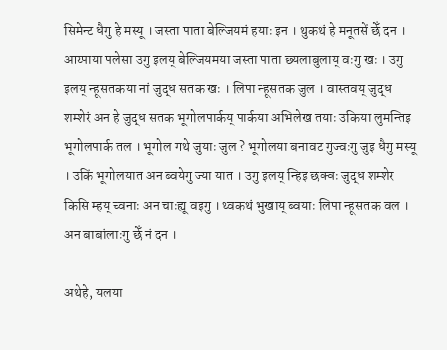सिमेन्ट धैगु हे मस्यू । जस्ता पाता बेल्जियमं हयाः इन । थुकथं हे मनूतसें छेँ दन । आय्पाया पलेसा उगु इलय् बेल्जियमया जस्ता पाता छ्यलाबुलाय् वःगु खः । उगु इलय् न्हूसतकया नां जुद्ध सतक खः । लिपा न्हूसतक जुल । वास्तवय् जुद्ध शम्शेरं अन हे जुद्ध सतक भूगोलपार्कय् पार्कया अभिलेख तयाः उकिया लुमन्तिइ भूगोलपार्क तल । भूगोल गथे जुयाः जुल ? भूगोलया बनावट गुज्वःगु जुइ धैगु मस्यू । उकिं भूगोलयात अन ब्वयेगु ज्या यात । उगु इलय् न्हिइ छक्वः जुद्ध शम्शेर किसि म्हय् च्वनाः अन चाःह्यू वइगु । थ्वकथं भुखाय् ब्वयाः लिपा न्हूसतक वल । अन बाबांलाःगु छेँ नं दन ।

अथेहे, यलया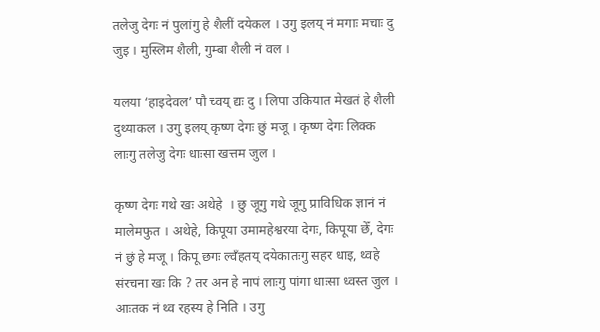तलेजु देगः नं पुलांगु हे शैलीं दयेकल । उगु इलय् नं मगाः मचाः दु जुइ । मुस्लिम शैली, गुम्बा शैली नं वल ।

यलया ‘हाइदेवल’ पौ च्वय् द्यः दु । लिपा उकियात मेखतं हे शैली दुथ्याकल । उगु इलय् कृष्ण देगः छुं मजू । कृष्ण देगः लिक्क लाःगु तलेजु देगः धाःसा खत्तम जुल ।

कृष्ण देगः गथे खः अथेहे  । छु जूगु गथे जूगु प्राविधिक ज्ञानं नं मालेमफुत । अथेहे, किपूया उमामहेश्वरया देगः, किपूया छेँ, देगः नं छुं हे मजू । किपू छगः ल्वँहतय् दयेकातःगु सहर धाइ, थ्वहे संरचना खः कि ? तर अन हे नापं लाःगु पांगा धाःसा ध्वस्त जुल । आःतक नं थ्व रहस्य हे निति । उगु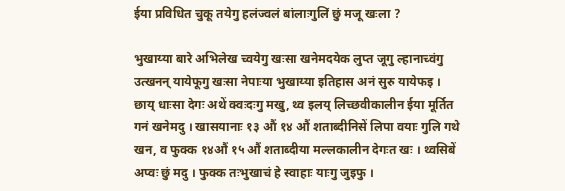ईया प्रविधित चुकू तयेगु हलंज्वलं बांलाःगुलिं छुं मजू खःला ?

भुखाय्या बारे अभिलेख च्वयेगु खःसा खनेमदयेक लुप्त जूगु ल्हानाच्वंगु उत्खनन् यायेफूगु खःसा नेपाःया भुखाय्या इतिहास अनं सुरु यायेफइ । छाय् धाःसा देगः अथें क्वःदःगु मखु, थ्व इलय् लिच्छवीकालीन ईया मूर्तित गनं खनेमदु । खासयानाः १३ औं १४ औं शताब्दीनिसें लिपा वयाः गुलि गथे खन, व फुक्क १४औं १५ औं शताब्दीया मल्लकालीन देगःत खः । थ्वसिबें अप्वः छुं मदु । फुक्क तःभुखाचं हे स्वाहाः याःगु जुइफु ।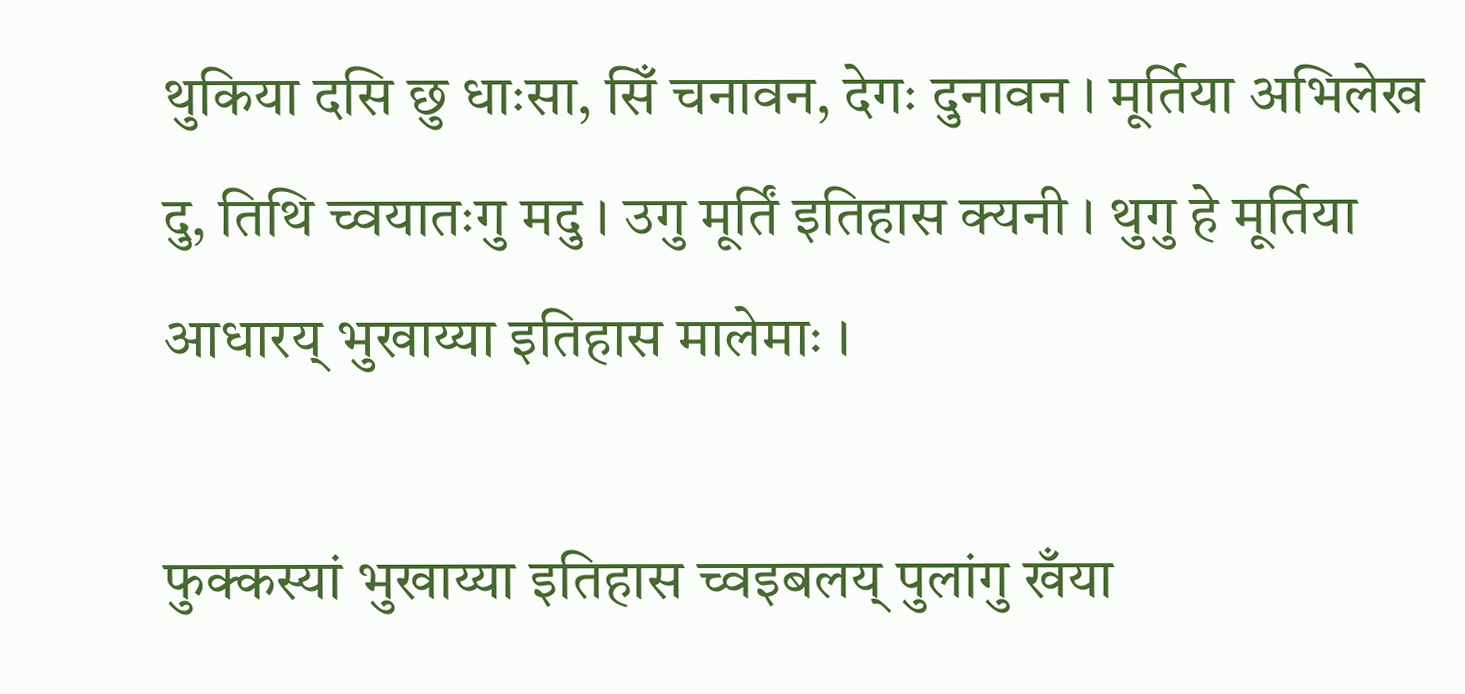थुकिया दसि छु धाःसा, सिँ चनावन, देगः दुनावन । मूर्तिया अभिलेख दु, तिथि च्वयातःगु मदु । उगु मूर्तिं इतिहास क्यनी । थुगु हे मूर्तिया आधारय् भुखाय्या इतिहास मालेमाः ।

फुक्कस्यां भुखाय्या इतिहास च्वइबलय् पुलांगु खँया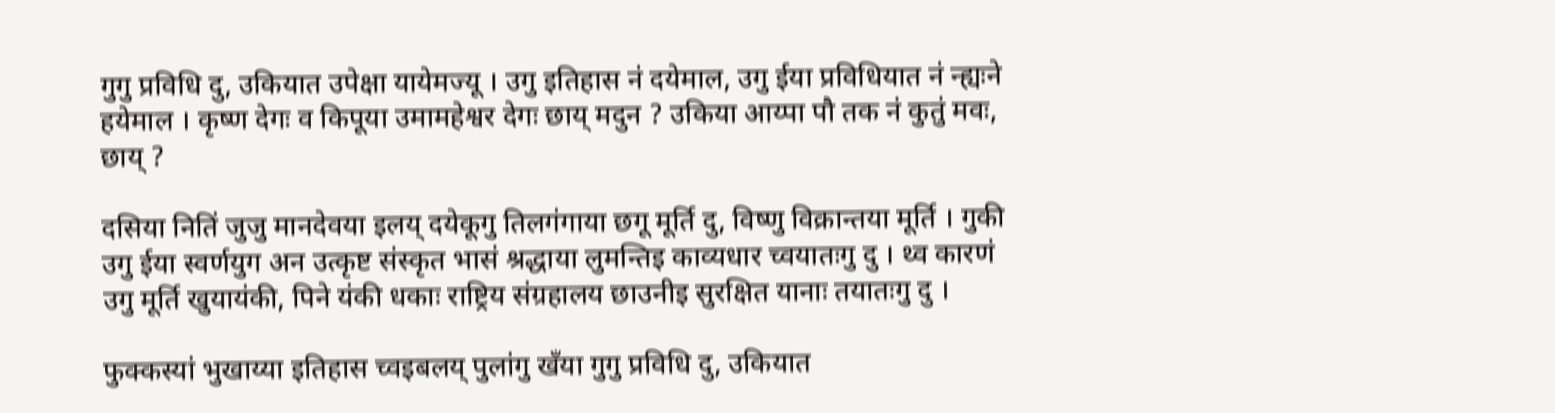गुगु प्रविधि दु, उकियात उपेक्षा यायेमज्यू । उगु इतिहास नं दयेमाल, उगु ईया प्रविधियात नं न्ह्यःने हयेमाल । कृष्ण देगः व किपूया उमामहेश्वर देगः छाय् मदुन ? उकिया आय्पा पौ तक नं कुतुं मवः, छाय् ?

दसिया नितिं जुजु मानदेवया इलय् दयेकूगु तिलगंगाया छगू मूर्ति दु, विष्णु विक्रान्तया मूर्ति । गुकी उगु ईया स्वर्णयुग अन उत्कृष्ट संस्कृत भासं श्रद्धाया लुमन्तिइ काव्यधार च्वयातःगु दु । थ्व कारणं उगु मूर्ति खुयायंकी, पिने यंकी धकाः राष्ट्रिय संग्रहालय छाउनीइ सुरक्षित यानाः तयातःगु दु ।

फुक्कस्यां भुखाय्या इतिहास च्वइबलय् पुलांगु खँया गुगु प्रविधि दु, उकियात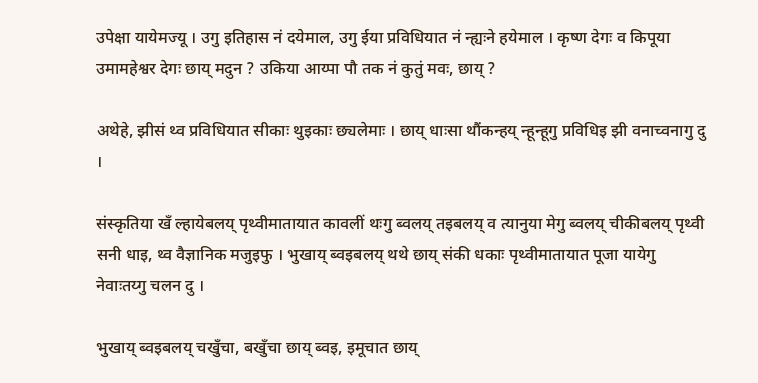उपेक्षा यायेमज्यू । उगु इतिहास नं दयेमाल, उगु ईया प्रविधियात नं न्ह्यःने हयेमाल । कृष्ण देगः व किपूया उमामहेश्वर देगः छाय् मदुन ? उकिया आय्पा पौ तक नं कुतुं मवः, छाय् ?

अथेहे, झीसं थ्व प्रविधियात सीकाः थुइकाः छ्यलेमाः । छाय् धाःसा थौंकन्हय् न्हून्हूगु प्रविधिइ झी वनाच्वनागु दु ।

संस्कृतिया खँ ल्हायेबलय् पृथ्वीमातायात कावलीं थःगु ब्वलय् तइबलय् व त्यानुया मेगु ब्वलय् चीकीबलय् पृथ्वी सनी धाइ, थ्व वैज्ञानिक मजुइफु । भुखाय् ब्वइबलय् थथे छाय् संकी धकाः पृथ्वीमातायात पूजा यायेगु नेवाःतय्गु चलन दु ।

भुखाय् ब्वइबलय् चखुँचा, बखुँचा छाय् ब्वइ, इमूचात छाय्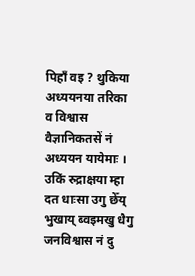पिहाँ वइ ? थुकिया अध्ययनया तरिका व विश्वास वैज्ञानिकतसें नं अध्ययन यायेमाः । उकिं रुद्राक्षया म्हा दत धाःसा उगु छेँय् भुखाय् ब्वइमखु धैगु जनविश्वास नं दु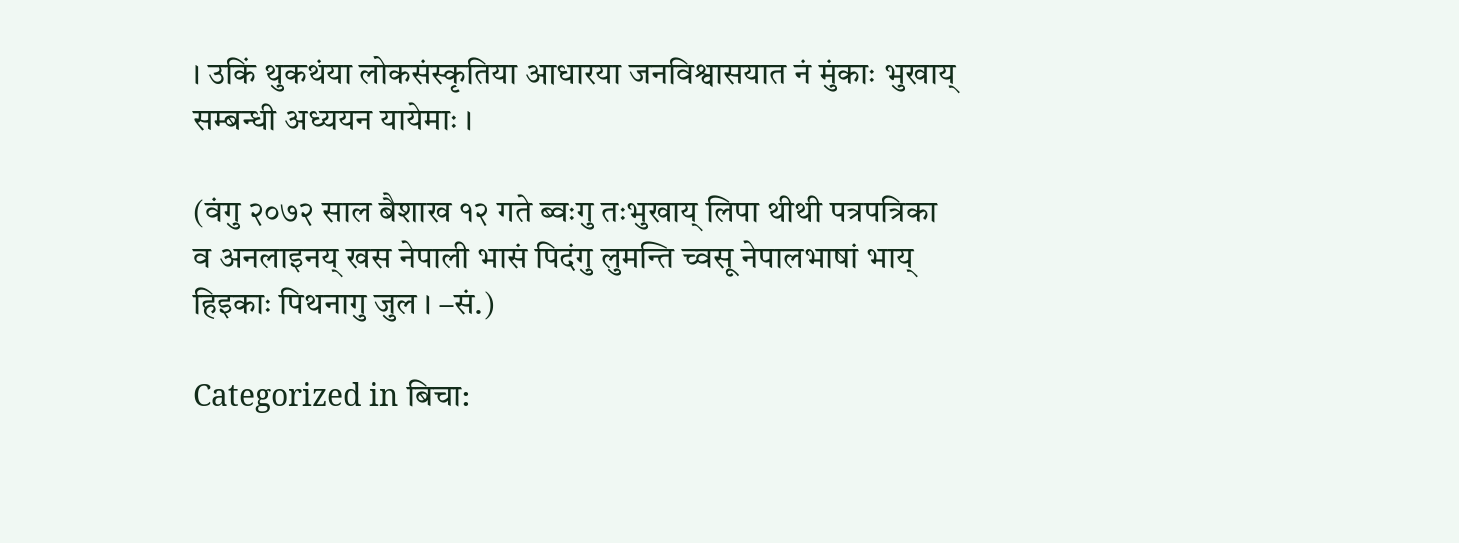। उकिं थुकथंया लोकसंस्कृतिया आधारया जनविश्वासयात नं मुंकाः भुखाय् सम्बन्धी अध्ययन यायेमाः ।

(वंगु २०७२ साल बैशाख १२ गते ब्वःगु तःभुखाय् लिपा थीथी पत्रपत्रिका व अनलाइनय् खस नेपाली भासं पिदंगु लुमन्ति च्वसू नेपालभाषां भाय् हिइकाः पिथनागु जुल । –सं.)

Categorized in बिचा: